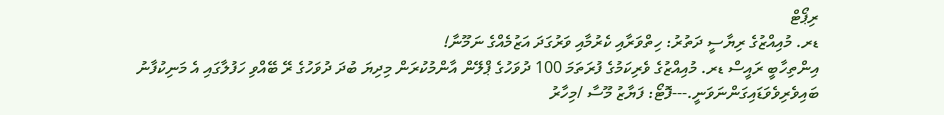ރިޕޯޓް
ޑރ. މުއިއްޒުގެ ރިޔާސީ ދަތުރު: ހިތްވަރާއި ކެރުމާއި ވަރުގަދަ އަޒުމެއްގެ ނަމޫނާ!
އިންތިހާބީ ރައީސް ޑރ. މުއިއްޒުގެ ވެރިކަމުގެ ފުރަތަމަ 100 ދުވަހުގެ ޕްލޭން އާންމުކުރަން މިދިޔަ ބުދަ ދުވަހުގެ ރޭ ބޭއްވި ހަފުލާގައި އެ މަނިކުފާނު ބައިވެރިވެވަޑައިގަންނަވަނީ.---ފޮޓޯ: ފަޔާޒު މޫސާ /މިހާރު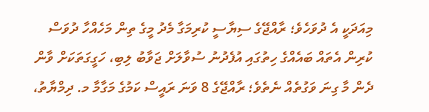މިއަދަކީ އެ ދުވަހެވެ؛ ރާއްޖޭގެ ސިޔާސީ ކުރިމަގާ މެދު މީގެ ތިން މަހެއްހާ ދުވަސް ކުރިން އެތައް ބައެއްގެ ހިތުގައި އުފެދުނު ސުވާލަށް ޖަވާބު ލިބި، ހަގީގަތަކަށް ވާން ދެން މާ ގިނަ ވަގުތެއް ނެތެވެ؛ ރާއްޖޭގެ 8 ވަނަ ރައީސް ކަމުގެ މަގާމާ މ. ދިމްޔާތު،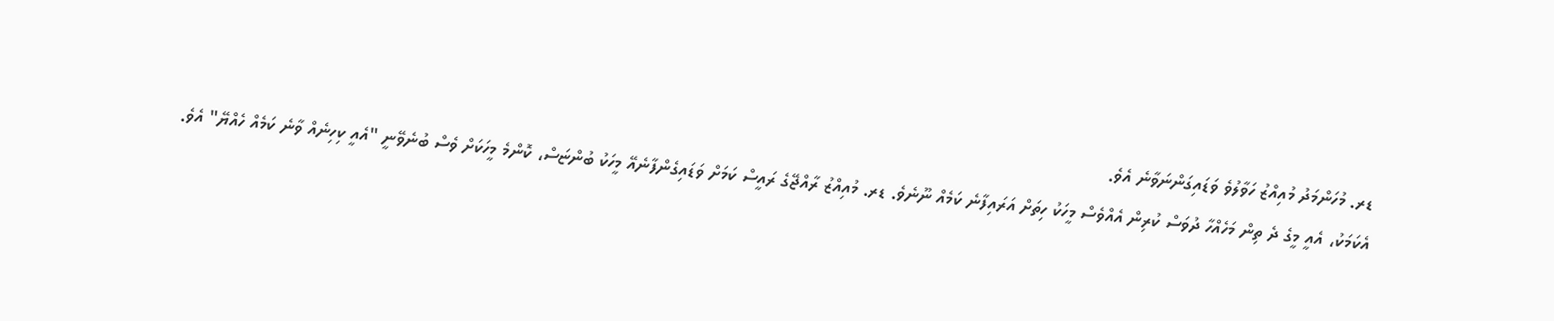ޑރ. މުހަންމަދު މުއިއްޒު ހަވާލުވެ ވަޑައިގަންނަވާނެ އެވެ.
އެކަމަކު، އެއީ މީގެ ދެ ތިން މަހެއްހާ ދުވަސް ކުރިން އެއްވެސް މީހަކު ހިތަށް އަރައިފާނެ ކަމެއް ނޫނެވެ. ޑރ. މުއިއްޒު ރާއްޖޭގެ ރައީސް ކަމަށް ވަޑައިގެންފާނެއޭ މީހަކު ބުންޏަސް، ކޮންމެ މީހަކަށް ވެސް ބުނެވޭނީ "އެއީ ކިހިނެއް ވާނެ ކަމެއް ހެއްޔޭ" އެވެ.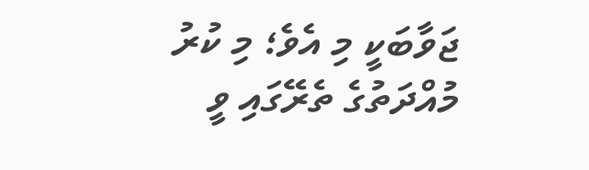ޖަވާބަކީ މި އެވެ؛ މި ކުރު މުއްދަތުގެ ތެރޭގައި ވީ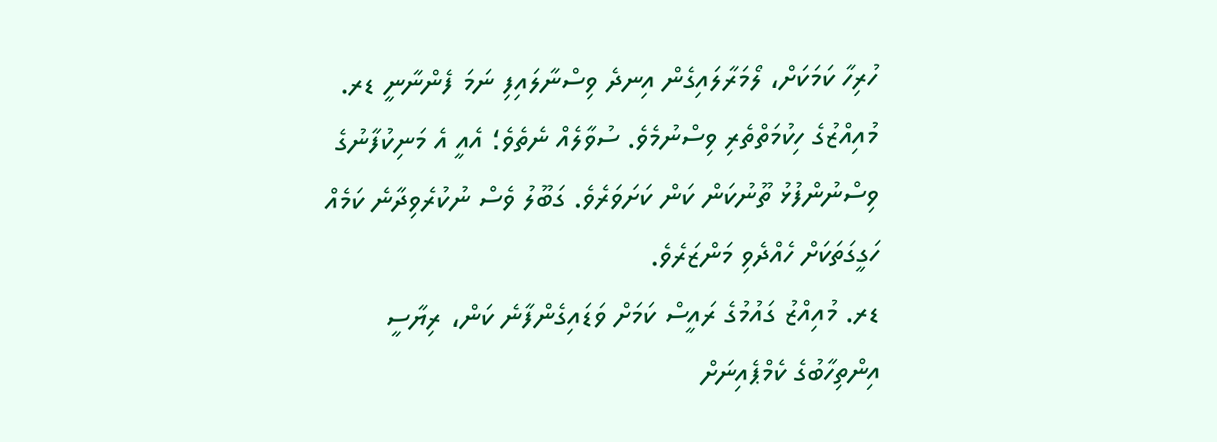ހުރިހާ ކަމަކަށް، ލޯމަރާލައިގެން އިނދެ ވިސްނާލައިފި ނަމަ ފެންނާނީ ޑރ. މުއިއްޒުގެ ހިކުމަތްތެރި ވިސްނުމެވެ. ސުވާލެއް ނެތެވެ؛ އެއީ އެ މަނިކުފާނުގެ ވިސްނުންފުޅު ތޫނުކަން ކަން ކަށަވަރެވެ. ގަބޫލު ވެސް ނުކުރެވިދާނެ ކަމެއް ހަގީގަތަކަށް ހެއްދެވި މަންޒަރެވެ.
ޑރ. މުއިއްޒު ގައުމުގެ ރައީސް ކަމަށް ވަޑައިގެންފާނެ ކަން، ރިޔާސީ އިންތިހާބުގެ ކެމްޕެއިނަށް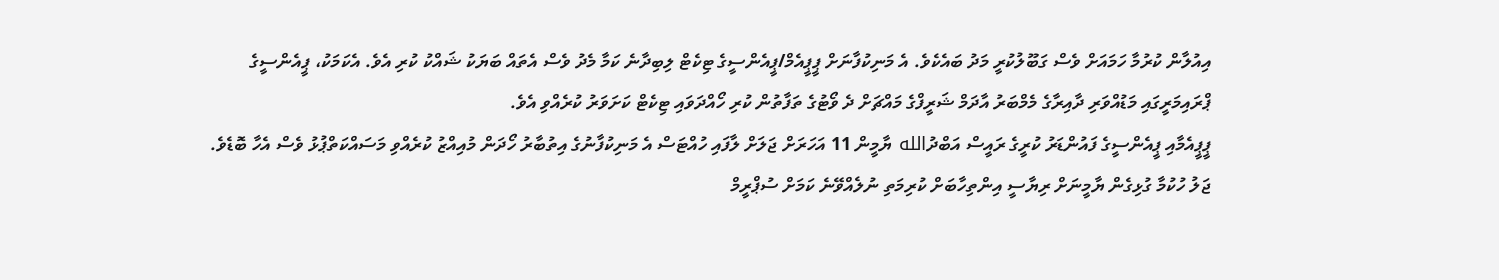އިއުލާން ކުރުމާ ހަމައަށް ވެސް ގަބޫލުކުރީ މަދު ބައެކެވެ. އެ މަނިކުފާނަށް ޕީޕީއެމް/ޕީއެންސީގެ ޓިކެޓް ލިބިދާނެ ކަމާ މެދު ވެސް އެތައް ބަޔަކު ޝައްކު ކުރި އެވެ. އެކަމަކު، ޕީއެންސީގެ ޕްރައިމަރީގައި މަޑުއްވަރި ދާއިރާގެ މެމްބަރު އާދަމް ޝަރީފްގެ މައްޗަށް ދެ ވޯޓުގެ ތަފާތުން ކުރި ހޯއްދަވައި ޓިކެޓް ކަށަވަރު ކުރެއްވި އެވެ.
ޕީޕީއެމާއި ޕީއެންސީގެ ފައުންޑަރު ކުރީގެ ރައީސް އަބްދުالله ޔާމީން 11 އަހަރަށް ޖަލަށް ލާފައި ހުއްޓަސް އެ މަނިކުފާނުގެ އިތުބާރު ހޯދަން މުއިއްޒު ކުރެއްވި މަސައްކަތްޕުޅު ވެސް އެހާ ބޮޑެވެ. ޖަލު ހުކުމާ ގުޅިގެން ޔާމީނަށް ރިޔާސީ އިންތިހާބަށް ކުރިމަތި ނުލެއްވޭނެ ކަމަށް ސުޕްރީމް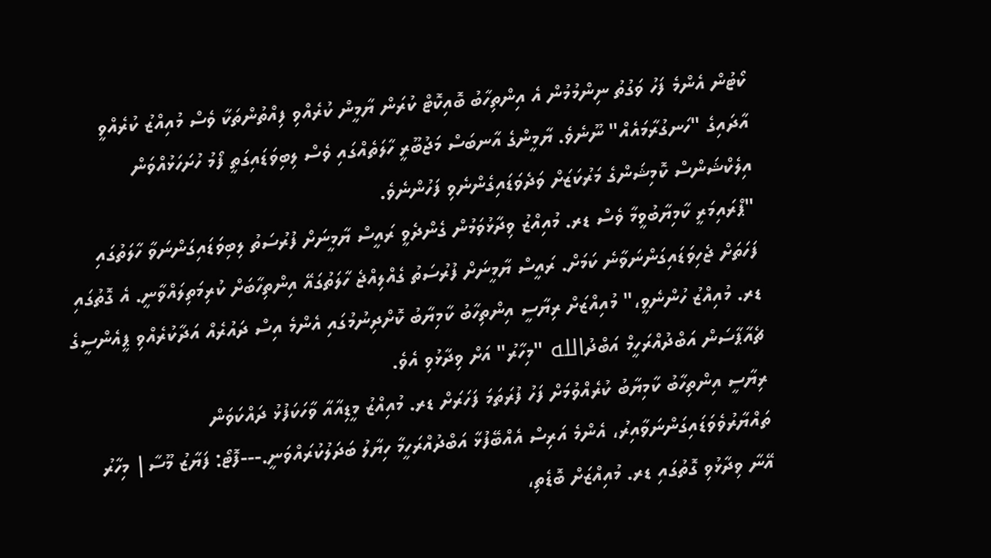ކޯޓުން އެންމެ ފަހު ވަގުތު ނިންމުމުން އެ އިންތިހާބު ބޮއިކޮޓް ކުރަން ޔާމީން ކުރެއްވި ފިއްތުންތަކާ ވެސް މުއިއްޒު ކުރެއްވީ އާދައިގެ "ހަނގުރާމައެއް" ނޫނެވެ. ޔާމީންގެ އާނބަސް މަޖުބޫރީ ހާލަތެއްގައި ވެސް ލިބިވަޑައިގަތީ ފޯމު ހުށަހަޅުއްވަން އިލެކްޝަންސް ކޮމިޝަންގެ މަރުކަޒަށް ވަދެވަޑައިގެންނެވި ފަހުންނެވެ.
"ޕްރައިމަރީ ކާމިޔާބުވީމާ ވެސް ޑރ. މުއިއްޒު ވިދާޅުވަމުން ގެންދެވީ ރައީސް ޔާމީނަށް ފުރުސަތު ލިބިވަޑައިގަންނަވާ ހާލަތުގައި ފަހަތަށް ޖެހިވަޑައިގަންނަވާނެ ކަމަށް. ރައީސް ޔާމީނަށް ފުރުސަތު ގެއްލިއްޖެ ހާލަތުގައޭ އިންތިހާބަށް ކުރިމަތިލައްވާނީ. އެ ގޮތުގައި ޑރ. މުއިއްޒު ހުންނެވީ،" މުއިއްޒަށް ރިޔާސީ އިންތިހާބު ކާމިޔާބު ކޮށްދިނުމުގައި އެންމެ އިސް ދައުރެއް އަދާކުރެއްވި ޕީއެންސީގެ ޗެއާޕާސަން އަބްދުއްރަހީމް އަބްދުالله "މިހާރު" އަށް ވިދާޅުވި އެވެ.
ރިޔާސީ އިންތިހާބު ކާމިޔާބު ކުރެއްވުމަށް ފަހު ފުރަތަމަ ފަހަރަށް ޑރ. މުއިއްޒު މީޑިއާއާ ވާހަކަފުޅު ދައްކަވަން ތައްޔާރުވެވަޑައިގަންނަވާއިރު، އެންމެ އަރިސް އެއްބޭފުޅާ އަބްދުއްރަހީމާ ހިޔާލު ބަދަލުކުރައްވަނީ.---ފޮޓޯ: ފަޔާޒު މޫސާ| މިހާރު
އޭނާ ވިދާޅުވި ގޮތުގައި ޑރ. މުއިއްޒަށް ބޮޑެތި،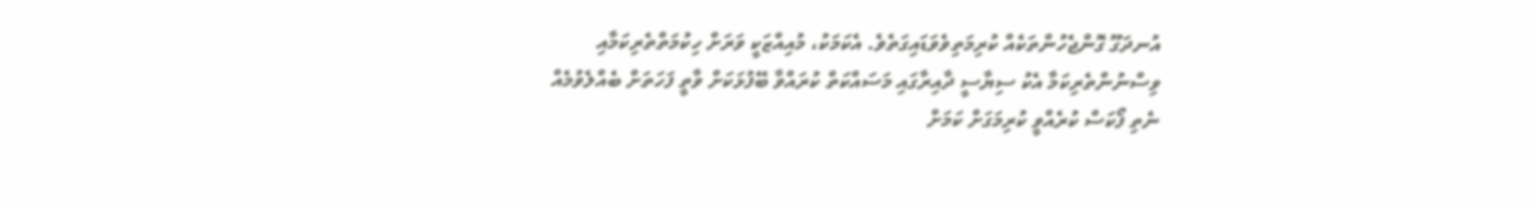އުނދަގޫ ގޮންޖެހުންތަކެއް ކުރިމަތިވެވަޑައިގަތެވެ. އެކަމަކު، މުއިއްޒަކީ ވަރަށް ހިކުމަތްތެރިކަމާއި ވިސްނުންތެރިކަމާ އެކު ސިޔާސީ ދާއިރާގައި މަސައްކަތް ކުރައްވާ ބޭފުޅަކަށް ވާތީ ފަހަތަށް ބެއްލެވުމެއް ނެތި ފޯކަސް ކުރެއްވީ ކުރިމަގަށް ކަމަށް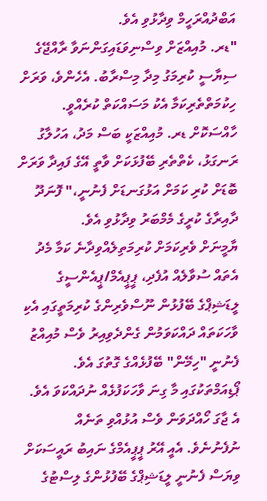އަބްދުއްރަހީމް ވިދާޅުވި އެވެ.
"ޑރ. މުއިއްޒަށް ވިސްނިވަޑައިގަންނަވާ ރާއްޖޭގެ ސިޔާސީ ކުރިމަގު މިދާ މިސްރާބު. އެހެންވެ، ވަރަށް ހިކުމަތްތެރިކަމާ އެކު މަސައްކަތް ކުރެއްވީ. ހާއްސަކޮށް ޑރ. މުއިއްޒަކީ ބަސް މަދު، އަހުލާގު ރަނގަޅު، ކެތްތެރި ބޭފުޅަކަށް ވާތީ އޭގެ ފައިދާ ވަރަށް ބޮޑަށް ކުރި ކަމަށް އަޅުގަނޑަށް ފެނުނީ،" ފޮނަދޫ ދާއިރާގެ ކުރީގެ މެމްބަރު ވިދާޅުވި އެވެ.
ޔާމީނަށް ވެރިކަމަށް ކުރިމަތިލެއްވިދާނެ ކަމާ މެދު އެތައް ސުވާލެއް އުފެދި، ޕީޕީއެމް/ޕީއެންސީގެ ލީޑަޝިޕްގެ ބޭފުޅުން ނޫސްވެރިންގެ ކުރިމަތީގައި އެކި ވާހަކަތައް ދައްކަވަމުން ގެންދެވިއިރު ވެސް މުއިއްޒު ފެނުނީ "ހިމޭން" ބޭފުޅެއްގެ ގޮތުގަ އެވެ. ޕޯޑިއަމްތަކުގައި މާ ގިނަ ވާހަކަފުޅެއް ނުދައްކަވަ އެވެ. އެ ޖާގަ ހޯއްދަވަން ވެސް އުޅުއްވި ތަނެއް ނުފެނުނެވެ. އެއީ އޭރު ޕީޕީއެމްގެ ނައިބު ރައީސަކަށް ވިޔަސް ފެނުނީ ލީޑަޝިޕްގެ ބޭފުޅުންގެ ލިސްޓުގެ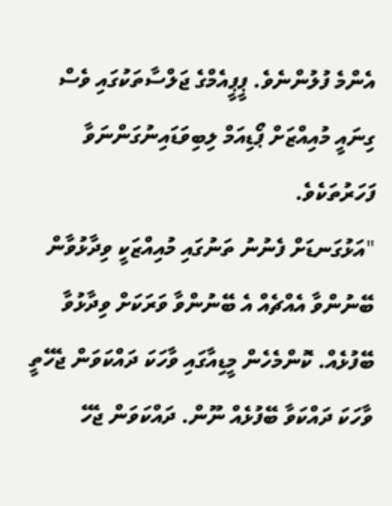އެންމެ ފުލުންނެވެ. ޕީޕީއެމްގެ ޖަލްސާތަކުގައި ވެސް ގިނައީ މުއިއްޒަށް ޕޯޑިއަމް ލިބިވަޑައިނުގަންނަވާ ފަހަރުތަކެވެ.
"އަޅުގަނޑަށް ފެނުނު ތަނުގައި މުއިއްޒަކީ ވިދާޅުވާން ބޭނުންވާ އެއްޗެއް އެ ބޭނުންވާ ވަރަކަށް ވިދާޅުވާ ބޭފުޅެއް. ކޮންމެހެން މީޑިއާގައި ވާހަކަ ދައްކަވަން ޖެހޭތީ ވާހަކަ ދައްކަވާ ބޭފުޅެއް ނޫން. ދައްކަވަން ޖެހޭ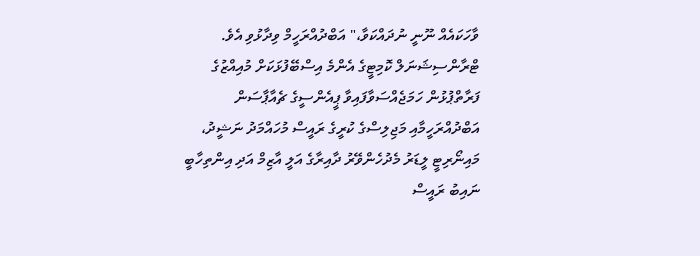ވާހަކައެއް ނޫނީ ނުދައްކަވާ،" އަބްދުއްރަހީމް ވިދާޅުވި އެވެ.
ޓްރާންސިޝަނަލް ކޮމިޓީގެ އެންމެ އިސްބޭފުޅަކަށް މުއިއްޒުގެ ފަރާތްޕުޅުން ހަމަޖެއްސަވާފައިވާ ޕީއެންސީގެ ޗެއާޕާސަން އަބްދުއްރަހީމާއި މަޖިލިސްގެ ކުރީގެ ރައީސް މުހައްމަދު ނަޝީދު، މައިނޯރިޓީ ލީޑަރު މެދުހެންވޭރު ދާއިރާގެ އަލީ އާޒިމް އަދި އިންތިހާބީ ނައިބު ރައީސް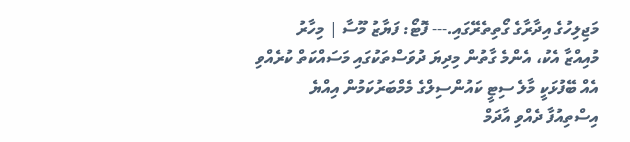މަޖިލިހުގެ އިދާރާގެ ގޯތިތެރޭގައި.--- ފޮޓޯ: ފަޔާޒު މޫސާ | މިހާރު
މުއިއްޒާ އެކު، އެންމެ ގާތުން މިދިޔަ ދުވަސްތަކުގައި މަސައްކަތް ކުރެއްވި އެއް ބޭފުޅަކީ މާލެ ސިޓީ ކައުންސިލްގެ މެމްބަރުކަމުން އިއްޔެ އިސްތިއުފާ ދެއްވި އާދަމް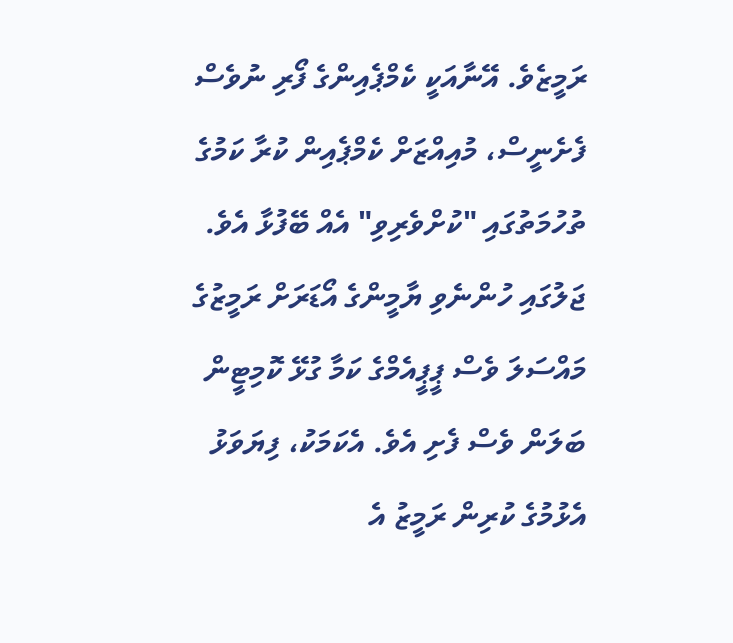ރަމީޒެވެ. އޭނާއަކީ ކެމްޕެއިންގެ ފޯރި ނުވެސް ފެށެނީސް، މުއިއްޒަށް ކެމްޕެއިން ކުރާ ކަމުގެ ތުހުމަތުގައި "ކުށްވެރިވި" އެއް ބޭފުޅާ އެވެ. ޖަލުގައި ހުންނެވި ޔާމީންގެ އޯޑަރަށް ރަމީޒުގެ މައްސަލަ ވެސް ޕީޕީއެމްގެ ކަމާ ގުޅޭ ކޮމިޓީން ބަލަން ވެސް ފެށި އެވެ. އެކަމަކު، ފިޔަވަޅު އެޅުމުގެ ކުރިން ރަމީޒު އެ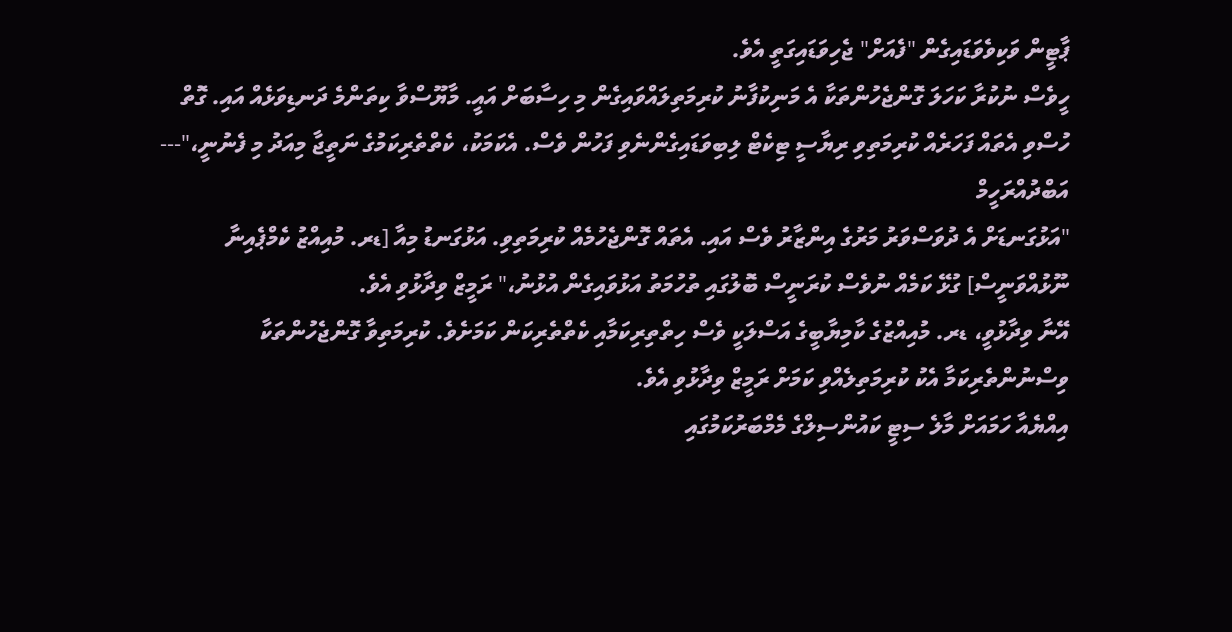ޕާޓީން ވަކިވެވަޑައިގެން "ފެއަށް" ޖެހިވަޑައިގަތީ އެވެ.
ހީވެސް ނުކުރާ ކަހަލަ ގޮންޖެހުންތަކާ އެ މަނިކުފާނު ކުރިމަތިލައްވައިގެން މި ހިސާބަށް އައީ. މާޔޫސްވާ ކިތަންމެ ދަނޑިވަޅެއް އައި. ގޮތް ހުސްވި އެތައް ފަހަރެއް ކުރިމަތިވި ރިޔާސީ ޓިކެޓް ލިބިވަޑައިގެންނެވި ފަހުން ވެސް. އެކަމަކު، ކެތްތެރިކަމުގެ ނަތީޖާ މިއަދު މި ފެނުނީ،"--- އަބްދުއްރަހީމް
"އަޅުގަނޑަށް އެ ދުވަސްވަރު މަރުގެ އިންޒާރު ވެސް އައި. އެތައް ގޮންޖެހުމެއް ކުރިމަތިވި. އަޅުގަނޑު މިއާ [ޑރ. މުއިއްޒު ކެމްޕެއިނާ ނޫޅުއްވަނީސް] ގުޅޭ ކަމެއް ނުވެސް ކުރަނީސް ބޮލުގައި ތުހުމަތު އަޅުވައިގެން އުޅުނު،" ރަމީޒް ވިދާޅުވި އެވެ.
އޭނާ ވިދާޅުވީ، ޑރ. މުއިއްޒުގެ ކާމިޔާބީގެ އަސްލަކީ ވެސް ހިތްތިރިކަމާއި ކެތްތެރިކަން ކަމަށެވެ. ކުރިމަތިވާ ގޮންޖެހުންތަކާ ވިސްނުންތެރިކަމާ އެކު ކުރިމަތިލެއްވި ކަމަށް ރަމީޒް ވިދާޅުވި އެވެ.
އިއްޔެއާ ހަމައަށް މާލެ ސިޓީ ކައުންސިލްގެ މެމްބަރުކަމުގައި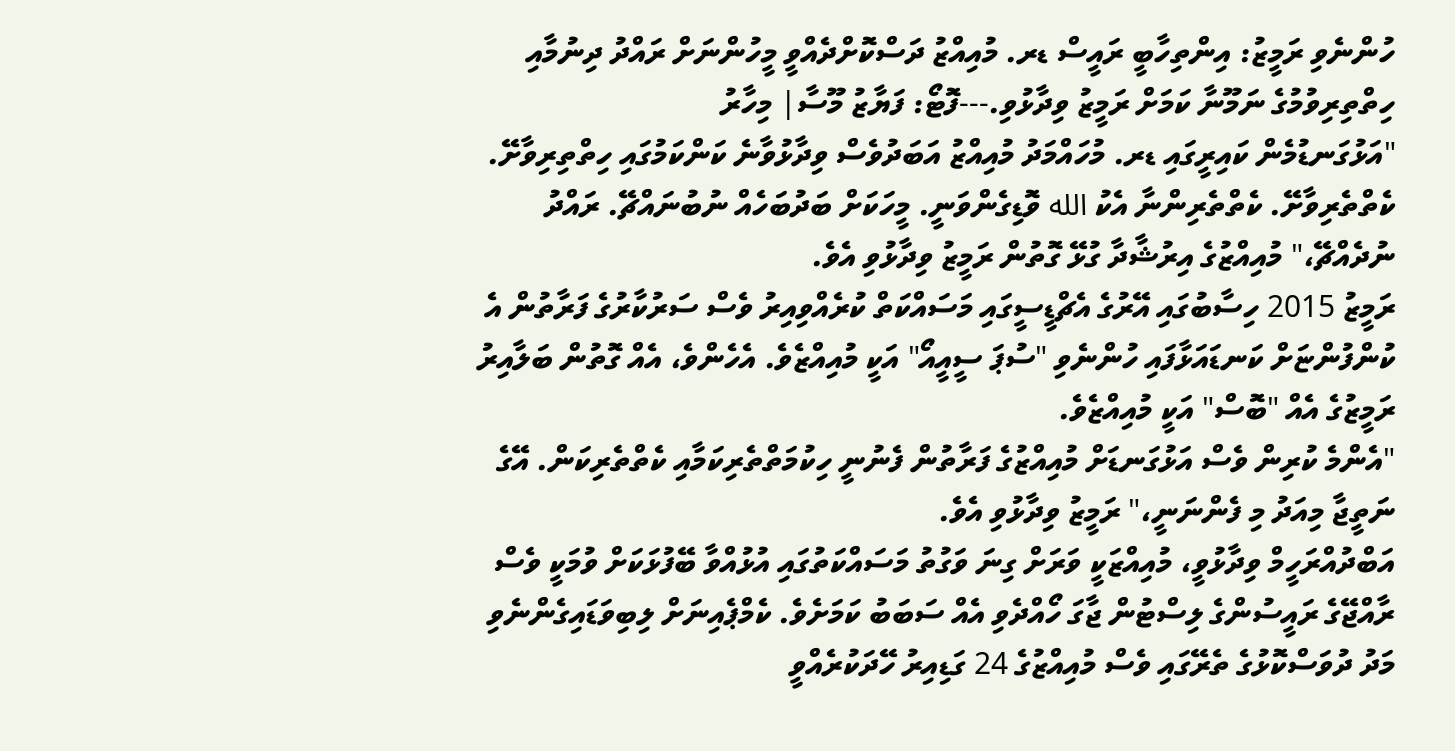ހުންނެވި ރަމީޒު: އިންތިހާބީ ރައީސް ޑރ. މުއިއްޒު ދަސްކޮށްދެއްވީ މީހުންނަށް ރައްދު ދިނުމާއި ހިތްތިރިވުމުގެ ނަމޫނާ ކަމަށް ރަމީޒު ވިދާޅުވި.---ފޮޓޯ: ފަޔާޒު މޫސާ| މިހާރު
"އަޅުގަނޑުމެން ކައިރީގައި ޑރ. މުހައްމަދު މުއިއްޒު އަބަދުވެސް ވިދާޅުވާނެ ކަންކަމުގައި ހިތްތިރިވާށޭ. ކެތްތެރިވާށޭ. ކެތްތެރިންނާ އެކު الله ވޮޑިގެންވަނީ. މީހަކަށް ބަދުބަހެއް ނުބުނައްޗޭ. ރައްދު ނުދެއްޗޭ،" މުއިއްޒުގެ އިރުޝާދާ ގުޅޭ ގޮތުން ރަމީޒު ވިދާޅުވި އެވެ.
ރަމީޒު 2015 ހިސާބުގައި އޭރުގެ އެޗްޑީސީގައި މަސައްކަތް ކުރެއްވިއިރު ވެސް ސަރުކާރުގެ ފަރާތުން އެ ކުންފުންޏަށް ކަނޑައަޅާފައި ހުންނެވި "ސުޕަ ސީއީއޯ" އަކީ މުއިއްޒެވެ. އެހެންވެ، އެއް ގޮތުން ބަލާއިރު ރަމީޒުގެ އެއް "ބޮސް" އަކީ މުއިއްޒެވެ.
"އެންމެ ކުރިން ވެސް އަޅުގަނޑަށް މުއިއްޒުގެ ފަރާތުން ފެނުނީ ހިކުމަތްތެރިކަމާއި ކެތްތެރިކަން. އޭގެ ނަތީޖާ މިއަދު މި ފެންނަނީ،" ރަމީޒު ވިދާޅުވި އެވެ.
އަބްދުއްރަހީމް ވިދާޅުވީ، މުއިއްޒަކީ ވަރަށް ގިނަ ވަގުތު މަސައްކަތުގައި އުޅުއްވާ ބޭފުޅަކަށް ވުމަކީ ވެސް ރާއްޖޭގެ ރައީސުންގެ ލިސްޓުން ޖާގަ ހޯއްދެވި އެއް ސަބަބު ކަމަށެވެ. ކެމްޕެއިނަށް ލިބިވަޑައިގެންނެވި މަދު ދުވަސްކޮޅުގެ ތެރޭގައި ވެސް މުއިއްޒުގެ 24 ގަޑިއިރު ހޭދަކުރެއްވީ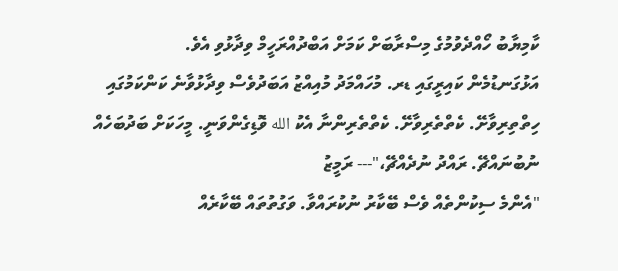ކާމިޔާބު ހޯއްދެވުމުގެ މިސްރާބަށް ކަމަށް އަބްދުއްރަހީމް ވިދާޅުވި އެވެ.
އަޅުގަނޑުމެން ކައިރީގައި ޑރ. މުހައްމަދު މުއިއްޒު އަބަދުވެސް ވިދާޅުވާނެ ކަންކަމުގައި ހިތްތިރިވާށޭ. ކެތްތެރިވާށޭ. ކެތްތެރިންނާ އެކު الله ވޮޑިގެންވަނީ. މީހަކަށް ބަދުބަހެއް ނުބުނައްޗޭ. ރައްދު ނުދެއްޗޭ،"--- ރަމީޒު
"އެންމެ ސިކުންތެއް ވެސް ބޭކާރު ނުކުރައްވާ. ވަގުތުތައް ބޭކާރެއް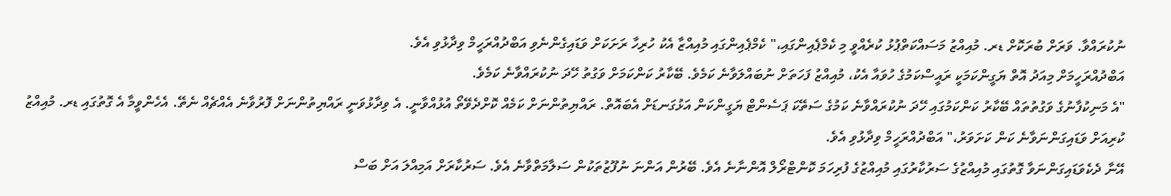ނުކުރައްވާ. ވަރަށް ބުރަކޮށް ޑރ. މުއިއްޒު މަސައްކަތްޕުޅު ކުރެއްވީ މި ކެމްޕެއިންގައި،" ކެމްޕެއިންގައި މުއިއްޒާ އެކު ހުރިހާ ރަށަކަށް ވަޑައިގެންނެވި އަބްދުއްރަހީމް ވިދާޅުވި އެވެ.
އަބްދުއްރަހީމަށް މިއަދު އޮތް ޔަގީންކަމަކީ ރައީސްކަމުގެ ހުވައާ އެކު، މުއިއްޒު ފަހަތަށް ނުބައްލަވާނެ ކަމެވެ. ބޭކާރު ކަންކަމަށް ވަގުތު ހޭދަ ނުކުރައްވާނެ ކަމެވެ.
"އެ މަނިކުފާނުގެ ވަގުތުތައް ބޭކާރު ކަންކަމުގައި ހޭދަ ނުކުރައްވާނެ ކަމުގެ ސަތޭކަ ޕަސެންޓް ޔަގީންކަން އަޅުގަނޑަށް އެބައޮތް. ރައްޔިތުންނަށް ކަމެއް ކޮށްދެވޭތޯ އުޅުއްވާނީ. އެ ވިދާޅުވަނީ ރައްޔިތުންނަށް ފޮރުވާނެ އެއްޗެއް ނެތޭ. އެހެންވީމާ އެ ގޮތުގައި ޑރ. މުއިއްޒު ކުރިއަށް ވަޑައިގަންނަވާނެ ކަން ކަށަވަރު،" އަބްދުއްރަހީމް ވިދާޅުވި އެވެ.
އޭނާ ދެކެވަޑައިގަންނަވާ ގޮތުގައި މުއިއްޒުގެ ސަރުކާރުގައި މުއިއްޒުގެ ފުރިހަމަ ކޮންޓްރޯލް އޮންނާނެ އެވެ. ބޭރުން އަންނަ ނުފޫޒުތަކުން ސަލާމަތްވާނެ އެވެ. ސަރުކާރަށް އަމިއްލަ އަށް ބަސް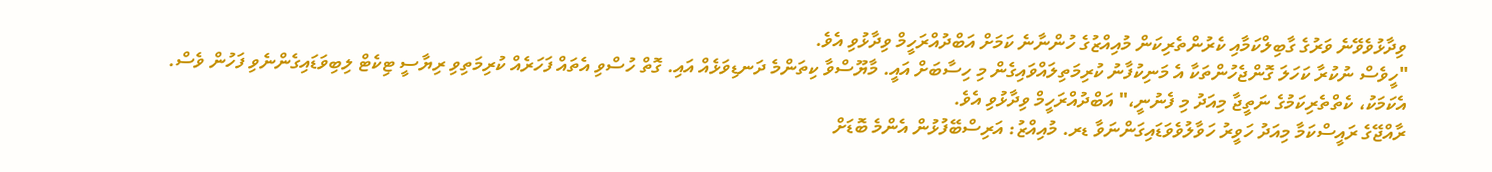ވިދާޅުވެވޭނެ ވަރުގެ ގާބިލްކަމާއި ކެރުންތެރިކަން މުއިއްޒުގެ ހުންނާނެ ކަމަށް އަބްދުއްރަހީމް ވިދާޅުވި އެވެ.
"ހީވެސް ނުކުރާ ކަހަލަ ގޮންޖެހުންތަކާ އެ މަނިކުފާނު ކުރިމަތިލައްވައިގެން މި ހިސާބަށް އައީ. މާޔޫސްވާ ކިތަންމެ ދަނޑިވަޅެއް އައި. ގޮތް ހުސްވި އެތައް ފަހަރެއް ކުރިމަތިވި ރިޔާސީ ޓިކެޓް ލިބިވަޑައިގެންނެވި ފަހުން ވެސް. އެކަމަކު، ކެތްތެރިކަމުގެ ނަތީޖާ މިއަދު މި ފެނުނީ،" އަބްދުއްރަހީމް ވިދާޅުވި އެވެ.
ރާއްޖޭގެ ރައީސްކަމާ މިއަދު ހަވީރު ހަވާލުވެވަޑައިގަންނަވާ ޑރ. މުއިއްޒު: އަރިސްބޭފުޅުން އެންމެ ބޮޑަށް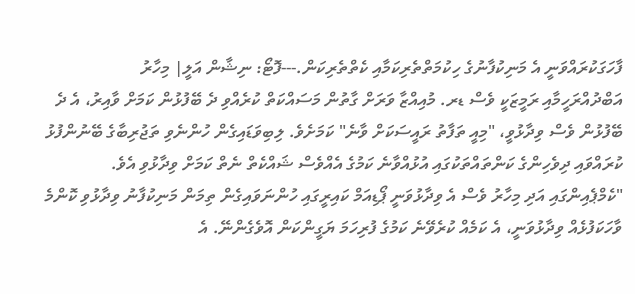ފާހަގަކުރައްވަނީ އެ މަނިކުފާނުގެ ހިކުމަތްތެރިކަމާއި ކެތްތެރިކަން.---ފޮޓޯ: ނިޝާން އަލީ| މިހާރު
އަބްދުއްރަހީމާއި ރަމީޒަކީ ވެސް ޑރ. މުއިއްޒާ ވަރަށް ގާތުން މަސައްކަތް ކުރެއްވި ދެ ބޭފުޅުން ކަމަށް ވާއިރު، އެ ދެ ބޭފުޅުން ވެސް ވިދާޅުވީ، "މިއީ ތަފާތު ރައީސަކަށް ވާނެ" ކަމަށެވެ. ލިބިވަޑައިގެން ހުންނެވި ތަޖުރިބާގެ ބޭނުންފުޅު ކުރައްވައި ދިވެހިންގެ ކަންތައްތަކުގައި އުޅުއްވާނެ ކަމުގެ އެއްވެސް ޝައްކެތް ނެތް ކަމަށް ވިދާޅުވި އެވެ.
"ކެމްޕެއިންގައި އަދި މިހާރު ވެސް އެ ވިދާޅުވަނީ ޕޯޑިއަމް ކައިރީގައި ހުންނަވައިގެން ތިމަން މަނިކުފާނު ވިދާޅުވި ކޮންމެ ވާހަކަފުޅެއް ވިދާޅުވަނީ، އެ ކަމެއް ކުރެވޭނެ ކަމުގެ ފުރިހަމަ ޔަގީންކަން އޮވެގެންނޭ. އެ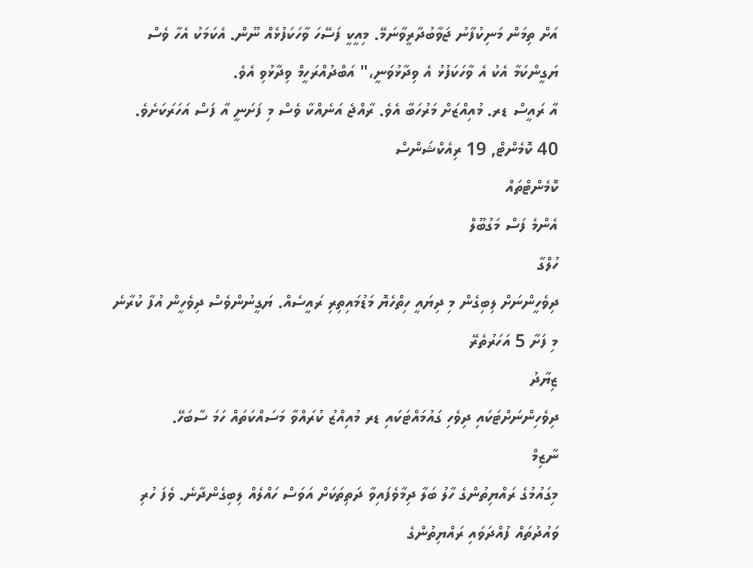އަށް ތިމަން މަނިކުފާނު ޖަވާބުދާރީވާނަމޭ. މިއީކީ ފަސޭހަ ވާހަކަފުޅެއް ނޫން. އެކަމަކު އެހާ ވެސް ޔަގީންކަމާ އެކު އެ ވާހަކަފުޅު އެ ވިދާޅުވަނީ،" އަބްދުއްރަހީމް ވިދާޅުވި އެވެ.
އާ ރައީސް ޑރ. މުއިއްޒަށް މަރުހަބާ އެވެ. ރާއްޖެ އަނެއްކާ ވެސް މި ފަށަނީ އާ ފަސް އަހަރަކަށެވެ.
40 ކޮމެންޓް, 19 ރިއެކްޝަންސް
ކޮމެންޓްތައް
އެންމެ ފަސް މަގުބޫލް
ހުލްގާ
ދިވެހީންނަށް ލިބިގެން މި ދިޔައީ ހިތްހެޔޮ މަޑުމައިތިރި ރައީސެއް. ޔަގީނުންވެސް ދިވެހީން އުފާ ކުރާނެ މި ފަށާ 5 އަހަރުތެރޭ
ޒިޔާދު
ދިވެހިންނަށްޓަކައި ދިވެހި ގައުމައްޓަކައި ޑރ މުއިއްޒު ކުރައްވާ މަސައްކަތައް ހަމަ ސާބަހޭ.
ނާޒިމް
މިގައުމުގެ ރައްޔިތުންގެ ހާލު ބަލާ ދިމާވެފައިވާ ދަތިތަކަށް އަވަސް ހައްލެއް ލިބިގެންދާނެ. ވެފަ ހުރި ވައުދުތައް ފުއްދަވައި ރައްޔިތުންގެ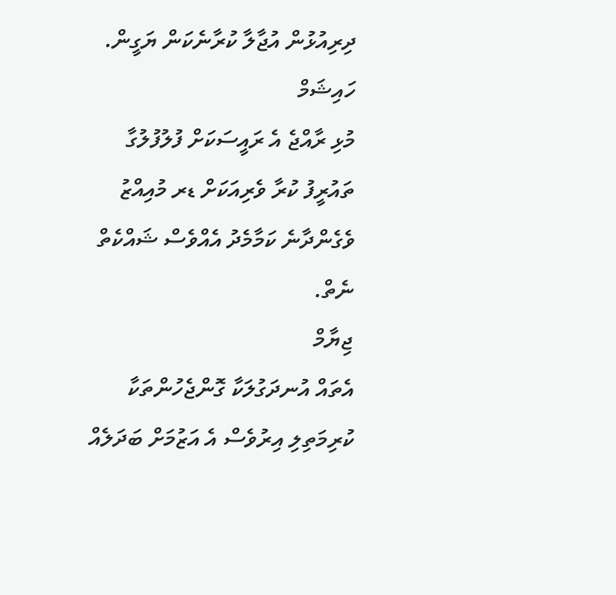ދިރިއުޅުން އުޖާލާ ކުރާނެކަން ޔަގީން.
ހައިޝަމް
މުޅި ރާއްޖެ އެ ރައީސަކަށް ފުލުފުލުގާ ތައުރީފު ކުރާ ވެރިއަކަށް ޑރ މުއިއްޒު ވެގެންދާނެ ކަމާމެދު އެއްވެސް ޝައްކެތް ނެތް.
ޖިޔާމް
އެތައް އުނދަގުލަކާ ގޮންޖެހުންތަކާ ކުރިމަތިލި އިރުވެސް އެ އަޒުމަށް ބަދަލެއް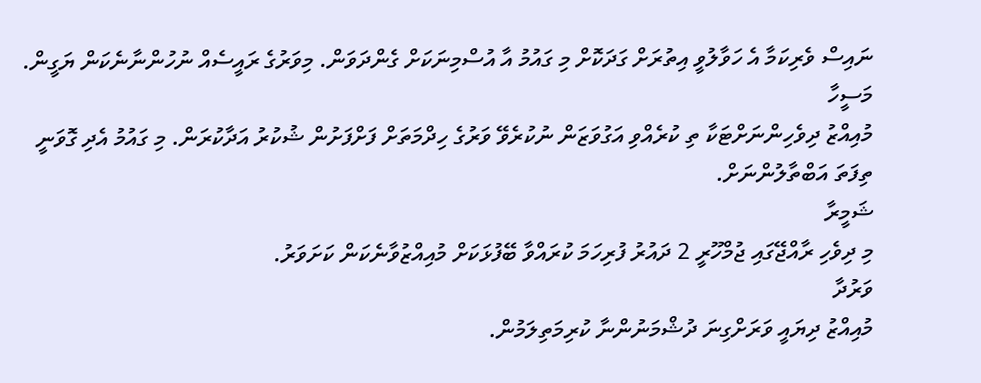ނައިސް ވެރިކަމާ އެ ހަވާލުވީ އިތުރަށް ގަދަކޮށް މި ގައުމު އާ އުސްމިނަކަށް ގެންދަވަން. މިވަރުގެ ރައީސެއް ނުހުންނާނެކަން ޔަގީން.
މަސީހާ
މުއިއްޒު ދިވެހިންނަށްޓަކާ ތި ކުރެއްވި އަގުވަޒަން ނުކުރެވޭ ވަރުގެ ހިދްމަތަށް ފަށްފަށުން ޝުކުރު އަދާކުރަން. މި ގައުމު އެދި ގޮވަނީ ތިފަތަ އަބްތާލުންނަށް.
ޝަމީރާ
މި ދިވެހި ރާއްޖޭގައި ޖުމްހޫރީ 2 ދައުރު ފުރިހަމަ ކުރައްވާ ބޭފުޅަކަށް މުއިއްޒުވާނެކަން ކަށަވަރު.
ވަރުދާ
މުއިއްޒު ދިޔައީ ވަރަށްގިނަ ދުޝްމަނުންނާ ކުރިމަތިލަމުން.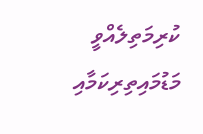ކުރިމަތިލެއްވީ މަޑުމައިތިރިކަމާއި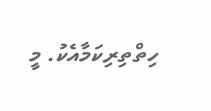ހިތްތިރިކަމާއެކު. މީ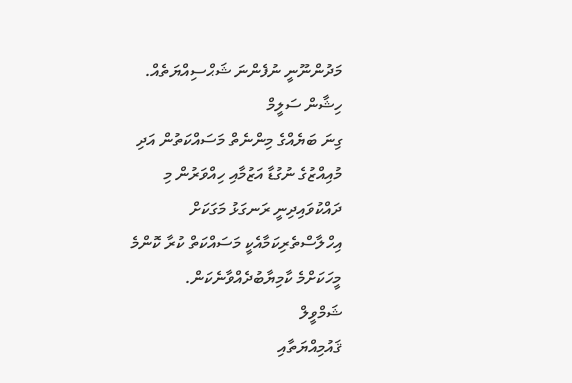މަދުންނޫނީ ނުފެންނަ ޝަޙްސިއްޔަތެއް.
ހިޝާން ސަލީމް
ގިނަ ބަޔެއްގެ މިންނެތް މަސައްކަތުން އަދި މުއިއްޒުގެ ނުގުޑާ އަޒުމާއި ހިއްވަރުން މި ދައްކުވައިދިނީ ރަނގަޅު މަގަކަށް އިހްލާސްތެރިކަމާއެކީ މަސައްކަތް ކުރާ ކޮންމެ މީހަކަށްމެ ކާމިޔާބުދެއްވާނެކަން.
ޝަމްވީލް
ޤައުމިއްޔަތާއި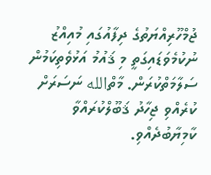ޖުމްހޫރިއްޔަތުގެ ދިފާއުގައި މުއިއްޒު ނުކުމެވަޑައިގަތީ މި ޤައުމު އަޅުވެތިކަމުން ސަލާމަތްކުރަން. މާތްالله ނަސަރަށް ކުރެއްވި ޖިހާދު ޤަބޫލްކުރައްވާ ކާމިޔާބުދެއްވި.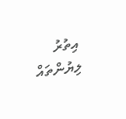އިތުރު ލިޔުންތައް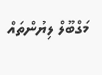މަގްބޫލް ލިޔުންތައް